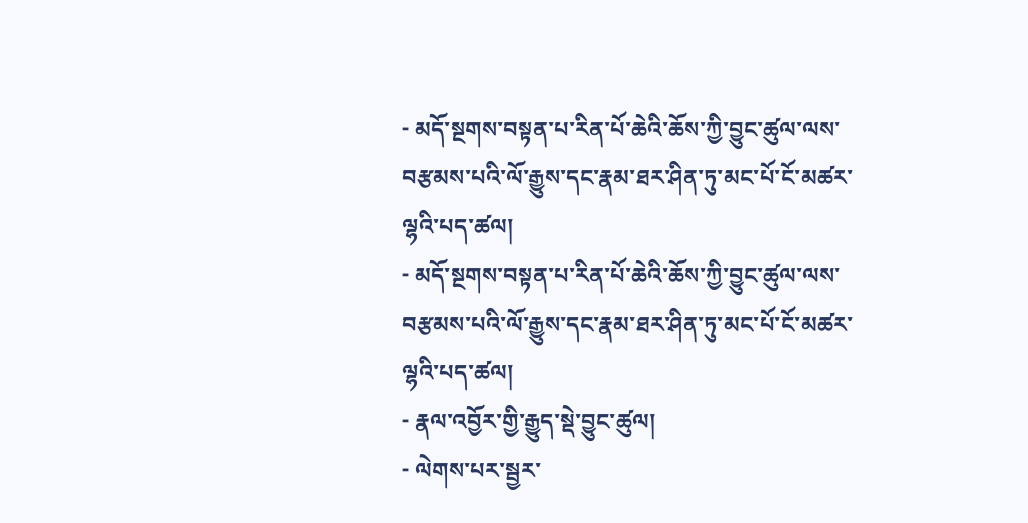- མདོ་སྔགས་བསྟན་པ་རིན་པོ་ཆེའི་ཆོས་ཀྱི་བྱུང་ཚུལ་ལས་བརྩམས་པའི་ལོ་རྒྱུས་དང་རྣམ་ཐར་ཤིན་ཏུ་མང་པོ་ངོ་མཚར་ལྷའི་པད་ཚལ།
- མདོ་སྔགས་བསྟན་པ་རིན་པོ་ཆེའི་ཆོས་ཀྱི་བྱུང་ཚུལ་ལས་བརྩམས་པའི་ལོ་རྒྱུས་དང་རྣམ་ཐར་ཤིན་ཏུ་མང་པོ་ངོ་མཚར་ལྷའི་པད་ཚལ།
- རྣལ་འབྱོར་གྱི་རྒྱུད་སྡེ་བྱུང་ཚུལ།
- ལེགས་པར་སྦྱར་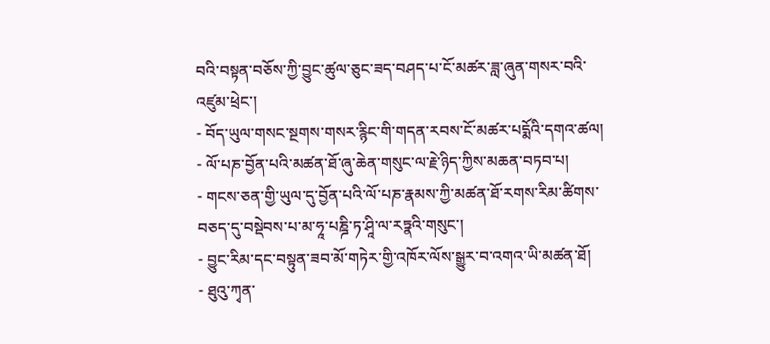བའི་བསྟན་བཅོས་ཀྱི་བྱུང་ཚུལ་ཅུང་ཟད་བཤད་པ་ངོ་མཚར་ཟླ་ཞུན་གསར་བའི་འཛུམ་ཕྲེང་།
- བོད་ཡུལ་གསང་སྔགས་གསར་རྙིང་གི་གདན་རབས་ངོ་མཚར་པདྨོའི་དགའ་ཚལ།
- ལོ་པཎ་བྱོན་པའི་མཚན་ཐོ་ཞུ་ཆེན་གསུང་ལ་རྗེ་ཉིད་ཀྱིས་མཆན་བཏབ་པ།
- གངས་ཅན་གྱི་ཡུལ་དུ་བྱོན་པའི་ལོ་པཎ་རྣམས་ཀྱི་མཚན་ཐོ་རགས་རིམ་ཚིགས་བཅད་དུ་བསྡེབས་པ་མ་ཧཱ་པཎྜི་ཏ་ཤཱི་ལ་རཏྣའི་གསུང་།
- བྱུང་རིམ་དང་བསྟུན་ཟབ་མོ་གཏེར་གྱི་འཁོར་ལོས་སྒྱུར་བ་འགའ་ཡི་མཚན་ཐོ།
- ཐུའུ་ཀྭན་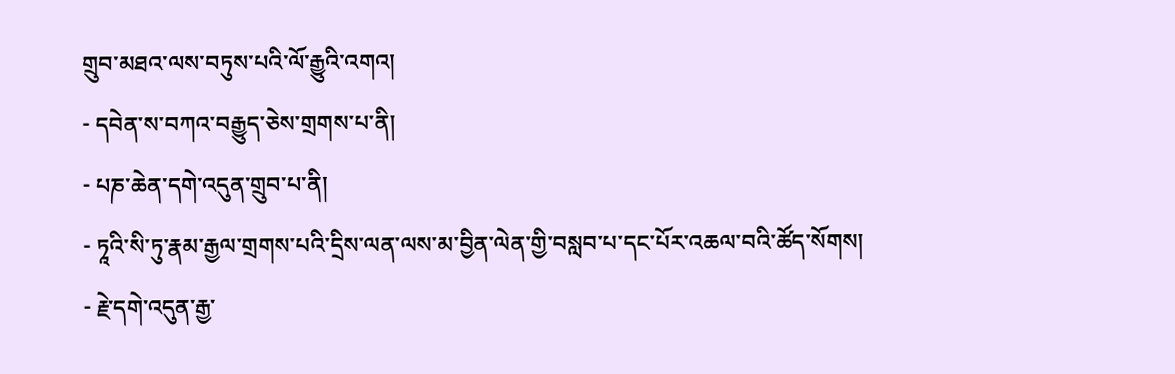གྲུབ་མཐའ་ལས་བཏུས་པའི་ལོ་རྒྱུའི་འགའ།
- དབེན་ས་བཀའ་བརྒྱུད་ཅེས་གྲགས་པ་ནི།
- པཎ་ཆེན་དགེ་འདུན་གྲུབ་པ་ནི།
- ཏཱའི་སི་ཏུ་རྣམ་རྒྱལ་གྲགས་པའི་དྲིས་ལན་ལས་མ་བྱིན་ལེན་གྱི་བསླབ་པ་དང་པོར་འཆལ་བའི་ཚོད་སོགས།
- རྗེ་དགེ་འདུན་རྒྱ་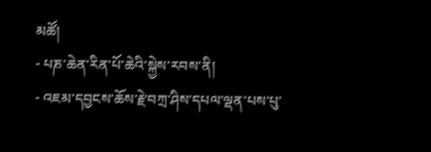མཚོ།
- པཎ་ཆེན་རིན་པོ་ཆེའི་སྐྱེས་རབས་ནི།
- འཇམ་དབྱངས་ཆོས་རྗེ་བཀྲ་ཤིས་དཔལ་ལྡན་པས་པུ་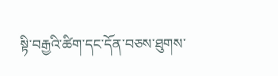སྟི་བརྒྱའི་ཚིག་དང་དོན་བཅས་ཐུགས་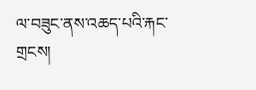ལ་བཟུང་ནས་འཆད་པའི་རྐང་གྲངས།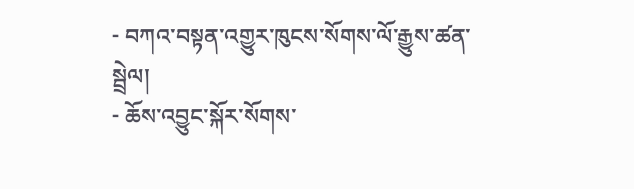- བཀའ་བསྟན་འགྱུར་ཁུངས་སོགས་ལོ་རྒྱུས་ཚན་སྦྲེལ།
- ཆོས་འབྱུང་སྐོར་སོགས་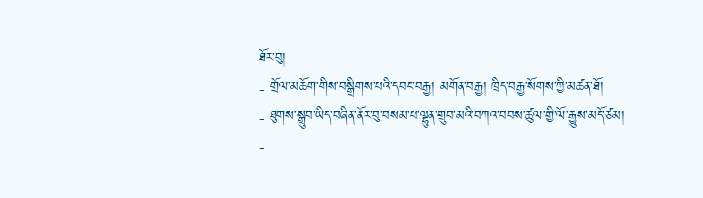ཐོར་བུ།
- གྲོལ་མཆོག་གིས་བསྒྲིགས་པའི་དབང་བརྒྱ། མགོན་བརྒྱ། ཁྲིད་བརྒྱ་སོགས་ཀྱི་མཚན་ཐོ།
- ཐུགས་སྒྲུབ་ཡིད་བཞིན་ནོར་བུ་བསམ་པ་ལྷུན་གྲུབ་མའི་བཀའ་བབས་ཚུལ་གྱི་ལོ་རྒྱུས་མདོ་ཙམ།
-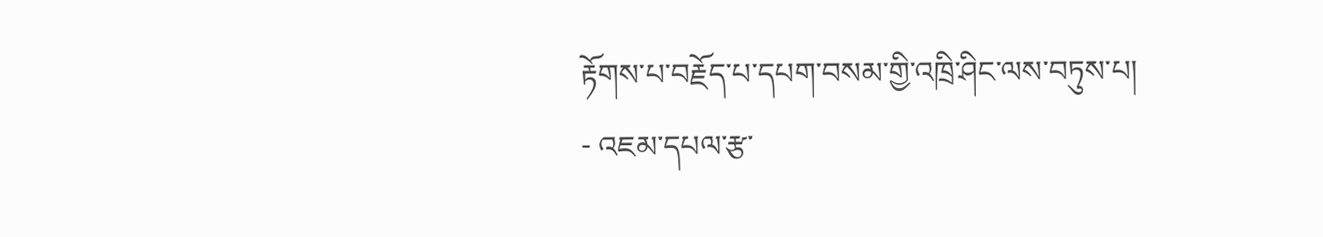རྟོགས་པ་བརྗོད་པ་དཔག་བསམ་གྱི་འཁྲི་ཤིང་ལས་བཏུས་པ།
- འཇམ་དཔལ་རྩ་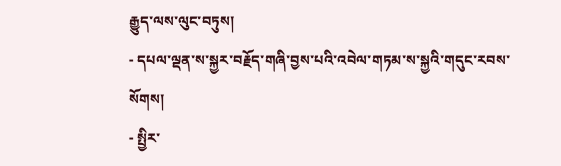རྒྱུད་ལས་ལུང་བཏུས།
- དཔལ་ལྡན་ས་སྐྱར་བརྗོད་གཞི་བྱས་པའི་འབེལ་གཏམ་ས་སྐྱའི་གདུང་རབས་སོགས།
- སྤྱིར་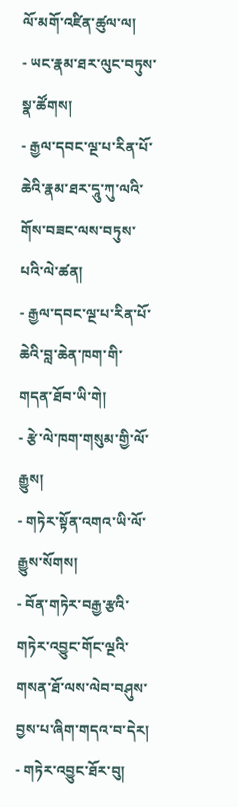ལོ་མགོ་འཛིན་ཚུལ་ལ།
- ཡང་རྣམ་ཐར་ལུང་བཏུས་སྣ་ཚོགས།
- རྒྱལ་དབང་ལྔ་པ་རིན་པོ་ཆེའི་རྣམ་ཐར་དཱུ་ཀུ་ལའི་གོས་བཟང་ལས་བཏུས་པའི་ལེ་ཚན།
- རྒྱལ་དབང་ལྔ་པ་རིན་པོ་ཆེའི་བླ་ཆེན་ཁག་གི་གདན་ཐོབ་ཡི་གེ།
- རྩེ་ལེ་ཁག་གསུམ་གྱི་ལོ་རྒྱུས།
- གཏེར་སྟོན་འགའ་ཡི་ལོ་རྒྱུས་སོགས།
- བོན་གཏེར་བརྒྱ་རྩའི་གཏེར་འབྱུང་གོང་ལྔའི་གསན་ཐོ་ལས་ལེབ་བཤུས་བྱས་པ་ཞིག་གདའ་བ་དེར།
- གཏེར་འབྱུང་ཐོར་བུ།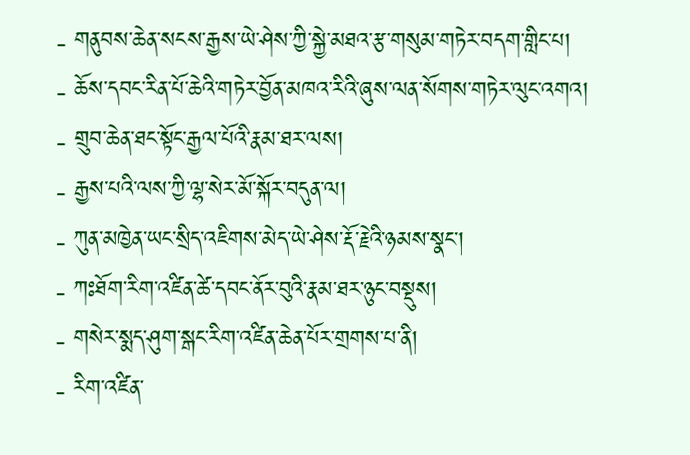- གནུབས་ཆེན་སངས་རྒྱས་ཡེ་ཤེས་ཀྱི་སྐྱེ་མཐའ་རྩ་གསུམ་གཏེར་བདག་གླིང་པ།
- ཆོས་དབང་རིན་པོ་ཆེའི་གཏེར་བྱོན་མཁའ་རིའི་ཞུས་ལན་སོགས་གཏེར་ལུང་འགའ།
- གྲུབ་ཆེན་ཐང་སྟོང་རྒྱལ་པོའི་རྣམ་ཐར་ལས།
- རྒྱས་པའི་ལས་ཀྱི་ལྷ་སེར་མོ་སྐོར་བདུན་ལ།
- ཀུན་མཁྱེན་ཡང་སྲིད་འཇིགས་མེད་ཡེ་ཤེས་རྡོ་རྗེའི་ཉམས་སྣང་།
- ཀཿཐོག་རིག་འཛིན་ཚེ་དབང་ནོར་བུའི་རྣམ་ཐར་ཉུང་བསྡུས།
- གསེར་སྨད་ཤུག་སྒང་རིག་འཛིན་ཆེན་པོར་གྲགས་པ་ནི།
- རིག་འཛིན་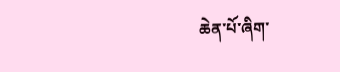ཆེན་པོ་ཞིག་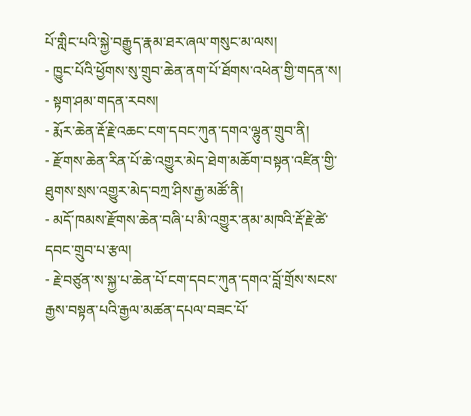པོ་གླིང་པའི་སྐྱེ་བརྒྱུད་རྣམ་ཐར་ཞལ་གསུང་མ་ལས།
- ཁྱུང་པོའི་ཕྱོགས་སུ་གྲུབ་ཆེན་ནག་པོ་ཐོགས་འཕེན་གྱི་གདན་ས།
- སྟག་ཤམ་གདན་རབས།
- རྨོར་ཆེན་རྡོ་རྗེ་འཆང་ངག་དབང་ཀུན་དགའ་ལྷུན་གྲུབ་ནི།
- རྫོགས་ཆེན་རིན་པོ་ཆེ་འགྱུར་མེད་ཐེག་མཆོག་བསྟན་འཛིན་གྱི་ཐུགས་སྲས་འགྱུར་མེད་བཀྲ་ཤིས་རྒྱ་མཚོ་ནི།
- མདོ་ཁམས་རྫོགས་ཆེན་བཞི་པ་མི་འགྱུར་ནམ་མཁའི་རྡོ་རྗེ་ཚེ་དབང་གྲུབ་པ་རྩལ།
- རྗེ་བཙུན་ས་སྐྱ་པ་ཆེན་པོ་ངག་དབང་ཀུན་དགའ་བློ་གྲོས་སངས་རྒྱས་བསྟན་པའི་རྒྱལ་མཚན་དཔལ་བཟང་པོ་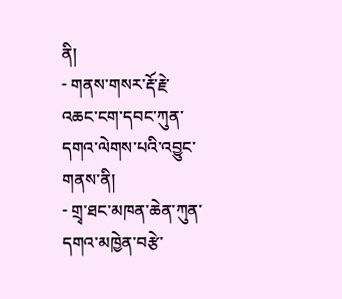ནི།
- གནས་གསར་རྡོ་རྗེ་འཆང་ངག་དབང་ཀུན་དགའ་ལེགས་པའི་འབྱུང་གནས་ནི།
- གྲྭ་ཐང་མཁན་ཆེན་ཀུན་དགའ་མཁྱེན་བརྩེ་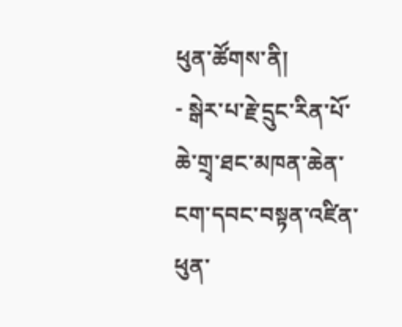ཕུན་ཚོགས་ནི།
- སྒེར་པ་རྗེ་དྲུང་རིན་པོ་ཆེ་གྲྭ་ཐང་མཁན་ཆེན་ངག་དབང་བསྟན་འཛིན་ཕུན་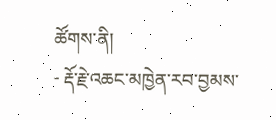ཚོགས་ནི།
- རྡོ་རྗེ་འཆང་མཁྱེན་རབ་བྱམས་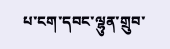པ་ངག་དབང་ལྷུན་གྲུབ་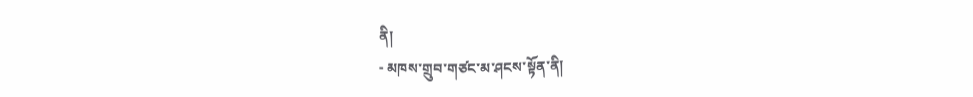ནི།
- མཁས་གྲུབ་གཙང་མ་ཤངས་སྟོན་ནི།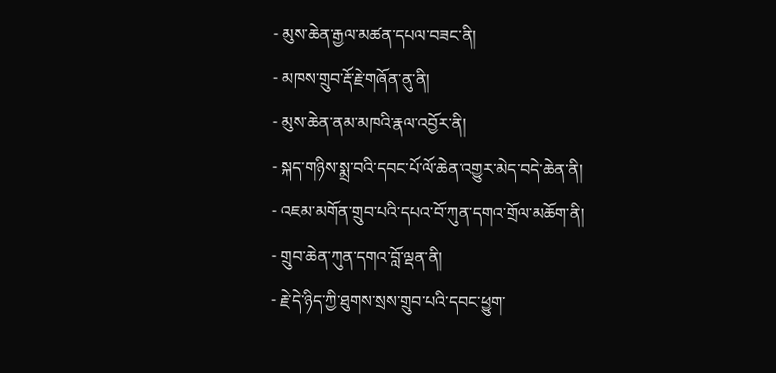- མུས་ཆེན་རྒྱལ་མཚན་དཔལ་བཟང་ནི།
- མཁས་གྲུབ་རྡོ་རྗེ་གཞོན་ནུ་ནི།
- མུས་ཆེན་ནམ་མཁའི་རྣལ་འབྱོར་ནི།
- སྐད་གཉིས་སྨྲ་བའི་དབང་པོ་ལོ་ཆེན་འགྱུར་མེད་བདེ་ཆེན་ནི།
- འཇམ་མགོན་གྲུབ་པའི་དཔའ་བོ་ཀུན་དགའ་གྲོལ་མཆོག་ནི།
- གྲུབ་ཆེན་ཀུན་དགའ་བློ་ལྡན་ནི།
- རྗེ་དེ་ཉིད་ཀྱི་ཐུགས་སྲས་གྲུབ་པའི་དབང་ཕྱུག་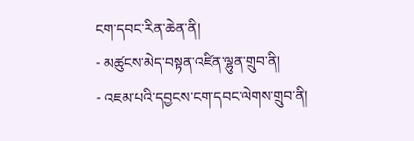ངག་དབང་རིན་ཆེན་ནི།
- མཚུངས་མེད་བསྟན་འཛིན་ལྷུན་གྲུབ་ནི།
- འཇམ་པའི་དབྱངས་ངག་དབང་ལེགས་གྲུབ་ནི།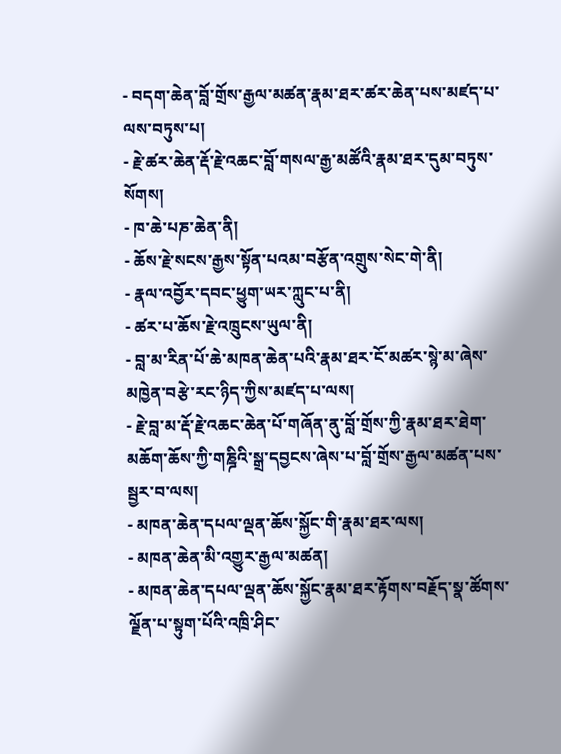- བདག་ཆེན་བློ་གྲོས་རྒྱལ་མཚན་རྣམ་ཐར་ཚར་ཆེན་པས་མཛད་པ་ལས་བཏུས་པ།
- རྗེ་ཚར་ཆེན་རྡོ་རྗེ་འཆང་བློ་གསལ་རྒྱ་མཚོའི་རྣམ་ཐར་དུམ་བཏུས་སོགས།
- ཁ་ཆེ་པཎ་ཆེན་ནི།
- ཆོས་རྗེ་སངས་རྒྱས་སྟོན་པའམ་བརྩོན་འགྲུས་སེང་གེ་ནི།
- རྣལ་འབྱོར་དབང་ཕྱུག་ཡར་ཀླུང་པ་ནི།
- ཚར་པ་ཆོས་རྗེ་འཁྲུངས་ཡུལ་ནི།
- བླ་མ་རིན་པོ་ཆེ་མཁན་ཆེན་པའི་རྣམ་ཐར་ངོ་མཚར་སྙེ་མ་ཞེས་མཁྱེན་བརྩེ་རང་ཉིད་ཀྱིས་མཛད་པ་ལས།
- རྗེ་བླ་མ་རྡོ་རྗེ་འཆང་ཆེན་པོ་གཞོན་ནུ་བློ་གྲོས་ཀྱི་རྣམ་ཐར་ཐེག་མཆོག་ཆོས་ཀྱི་གཎྜིའི་སྒྲ་དབྱངས་ཞེས་པ་བློ་གྲོས་རྒྱལ་མཚན་པས་སྦྱར་བ་ལས།
- མཁན་ཆེན་དཔལ་ལྡན་ཆོས་སྐྱོང་གི་རྣམ་ཐར་ལས།
- མཁན་ཆེན་མི་འགྱུར་རྒྱལ་མཚན།
- མཁན་ཆེན་དཔལ་ལྡན་ཆོས་སྐྱོང་རྣམ་ཐར་རྟོགས་བརྗོད་སྣ་ཚོགས་ལྗོན་པ་སྟུག་པོའི་འཁྲི་ཤིང་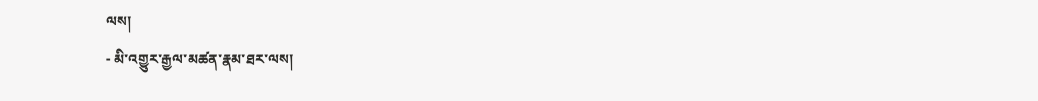ལས།
- མི་འགྱུར་རྒྱལ་མཚན་རྣམ་ཐར་ལས།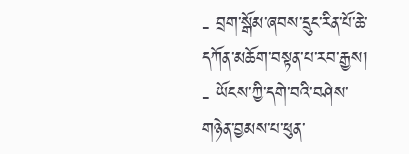- བྲག་སྒོམ་ཞབས་དྲུང་རིན་པོ་ཆེ་དཀོན་མཆོག་བསྟན་པ་རབ་རྒྱས།
- ཡོངས་ཀྱི་དགེ་བའི་བཤེས་གཉེན་བྱམས་པ་ཕུན་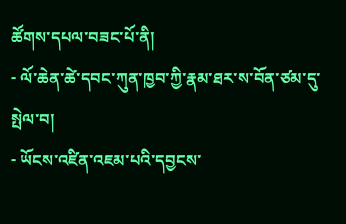ཚོགས་དཔལ་བཟང་པོ་ནི།
- ལོ་ཆེན་ཚེ་དབང་ཀུན་ཁྱབ་ཀྱི་རྣམ་ཐར་ས་བོན་ཙམ་དུ་སྤེལ་བ།
- ཡོངས་འཛིན་འཇམ་པའི་དབྱངས་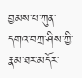བྱམས་པ་ཀུན་དགའ་བཀྲ་ཤིས་ཀྱི་རྣམ་ཐར་མདོར་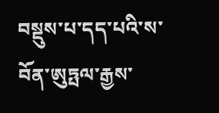བསྡུས་པ་དད་པའི་ས་བོན་ཨུཏྤལ་རྒྱས་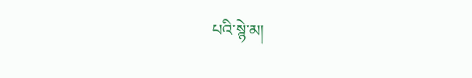པའི་སྙེ་མ།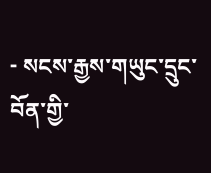- སངས་རྒྱས་གཡུང་དྲུང་བོན་གྱི་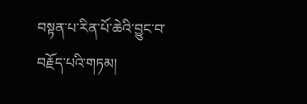བསྟན་པ་རིན་པོ་ཆེའི་བྱུང་བ་བརྗོད་པའི་གཏམ།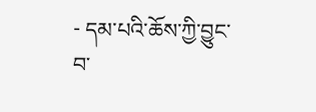- དམ་པའི་ཆོས་ཀྱི་བྱུང་བ་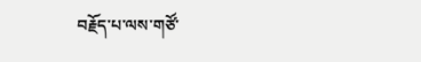བརྗོད་པ་ལས་གཙོ་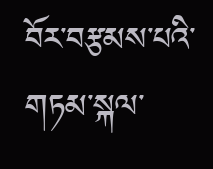བོར་བརྩམས་པའི་གཏམ་སྐལ་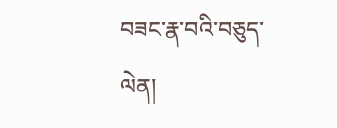བཟང་རྣ་བའི་བཅུད་ལེན།